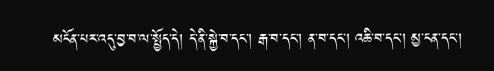མངོན་པར་འདུ་བྱ་བ་ལ་སྤྱོད་དེ། དེ་ནི་སྐྱེ་བ་དང་། རྒ་བ་དང་། ན་བ་དང་། འཆི་བ་དང་། མྱ་ངན་དང་།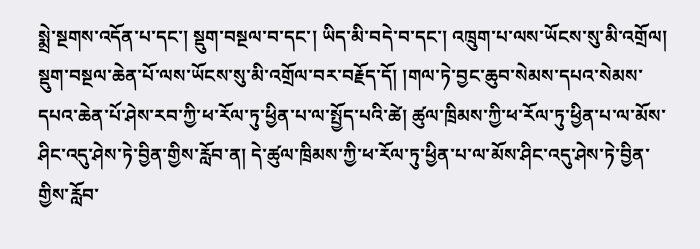སྨྲེ་སྔགས་འདོན་པ་དང་། སྡུག་བསྔལ་བ་དང་། ཡིད་མི་བདེ་བ་དང་། འཁྲུག་པ་ལས་ཡོངས་སུ་མི་འགྲོལ། སྡུག་བསྔལ་ཆེན་པོ་ལས་ཡོངས་སུ་མི་འགྲོལ་བར་བརྗོད་དོ། །གལ་ཏེ་བྱང་ཆུབ་སེམས་དཔའ་སེམས་དཔའ་ཆེན་པོ་ཤེས་རབ་ཀྱི་ཕ་རོལ་ཏུ་ཕྱིན་པ་ལ་སྤྱོད་པའི་ཚེ། ཚུལ་ཁྲིམས་ཀྱི་ཕ་རོལ་ཏུ་ཕྱིན་པ་ལ་མོས་ཤིང་འདུ་ཤེས་ཏེ་བྱིན་གྱིས་རློབ་ན། དེ་ཚུལ་ཁྲིམས་ཀྱི་ཕ་རོལ་ཏུ་ཕྱིན་པ་ལ་མོས་ཤིང་འདུ་ཤེས་ཏེ་བྱིན་གྱིས་རློབ་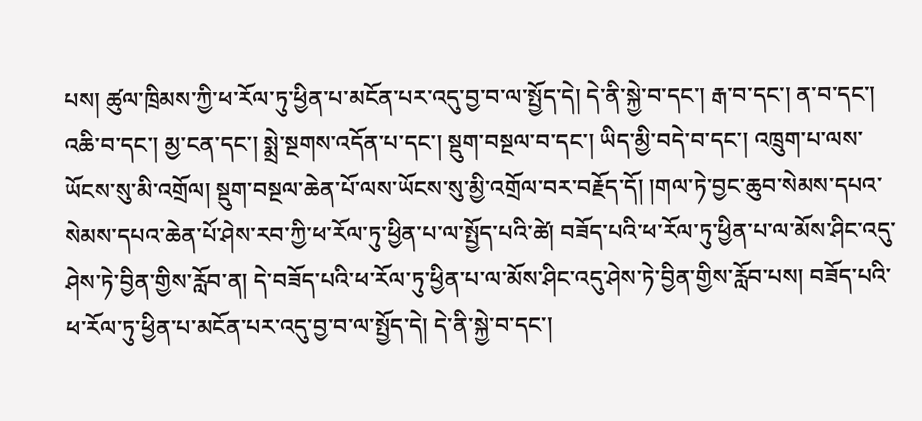པས། ཚུལ་ཁྲིམས་ཀྱི་ཕ་རོལ་ཏུ་ཕྱིན་པ་མངོན་པར་འདུ་བྱ་བ་ལ་སྤྱོད་དེ། དེ་ནི་སྐྱེ་བ་དང་། རྒ་བ་དང་། ན་བ་དང་། འཆི་བ་དང་། མྱ་ངན་དང་། སྨྲེ་སྔགས་འདོན་པ་དང་། སྡུག་བསྔལ་བ་དང་། ཡིད་མྱི་བདེ་བ་དང་། འཁྲུག་པ་ལས་ཡོངས་སུ་མི་འགྲོལ། སྡུག་བསྔལ་ཆེན་པོ་ལས་ཡོངས་སུ་མྱི་འགྲོལ་བར་བརྗོད་དོ། །གལ་ཏེ་བྱང་ཆུབ་སེམས་དཔའ་སེམས་དཔའ་ཆེན་པོ་ཤེས་རབ་ཀྱི་ཕ་རོལ་ཏུ་ཕྱིན་པ་ལ་སྤྱོད་པའི་ཚེ། བཟོད་པའི་ཕ་རོལ་ཏུ་ཕྱིན་པ་ལ་མོས་ཤིང་འདུ་ཤེས་ཏེ་བྱིན་གྱིས་རློབ་ན། དེ་བཟོད་པའི་ཕ་རོལ་ཏུ་ཕྱིན་པ་ལ་མོས་ཤིང་འདུ་ཤེས་ཏེ་བྱིན་གྱིས་རློབ་པས། བཟོད་པའི་ཕ་རོལ་ཏུ་ཕྱིན་པ་མངོན་པར་འདུ་བྱ་བ་ལ་སྤྱོད་དེ། དེ་ནི་སྐྱེ་བ་དང་།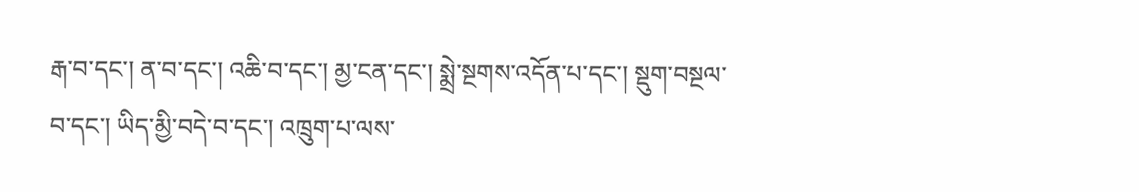རྒ་བ་དང་། ན་བ་དང་། འཆི་བ་དང་། མྱ་ངན་དང་། སྨྲེ་སྔགས་འདོན་པ་དང་། སྡུག་བསྔལ་བ་དང་། ཡིད་མྱི་བདེ་བ་དང་། འཁྲུག་པ་ལས་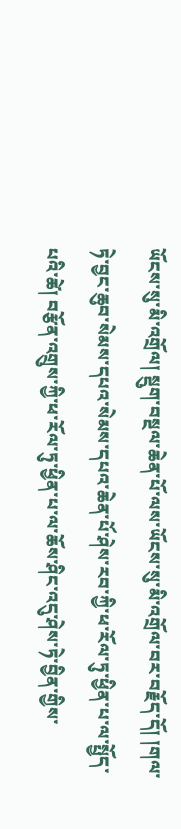ཡོངས་སུ་མི་འགྲོལ། སྡུག་བསྔལ་ཆེན་པོ་ལས་ཡོངས་སུ་མི་འགྲོལ་བར་བརྗོད་དོ། །གལ་ཏེ་བྱང་ཆུབ་སེམས་དཔའ་སེམས་དཔའ་ཆེན་པོ་ཤེས་རབ་ཀྱི་ཕ་རོལ་ཏུ་ཕྱིན་པ་ལ་སྤྱོད་པའི་ཚེ། བརྩོན་འགྲུས་ཀྱི་ཕ་རོལ་ཏུ་ཕྱིན་པ་ལ་ཆོས་ཤིང་འདུ་ཤེས་ཏེ་བྱིན་གྱིས་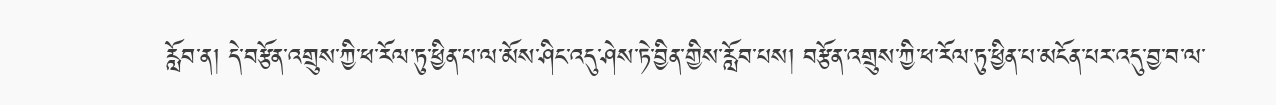རློབ་ན། དེ་བརྩོན་འགྲུས་ཀྱི་ཕ་རོལ་ཏུ་ཕྱིན་པ་ལ་མོས་ཤིང་འདུ་ཤེས་ཏེ་བྱིན་གྱིས་རློབ་པས། བརྩོན་འགྲུས་ཀྱི་ཕ་རོལ་ཏུ་ཕྱིན་པ་མངོན་པར་འདུ་བྱ་བ་ལ་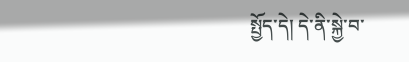སྤྱོད་དེ། དེ་ནི་སྐྱེ་བ་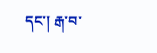དང་། རྒ་བ་